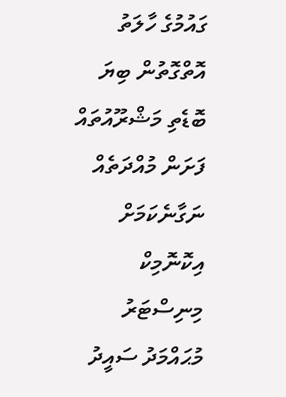ގައުމުގެ ހާލަތު އޮތްގޮތުން ބިޔަ ބޮޑެތި މަޝްރޫއުތައް ފަށަން މުއްދަތެއް ނަގާނެކަމަށް އިކޮނޮމިކް މިނިސްޓަރު މުޙައްމަދު ސައީދު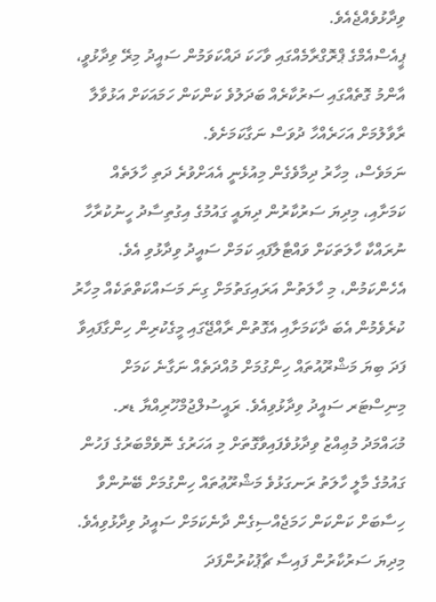ވިދާޅުވެއްޖެއެވެ.
ޕީއެސްއެމްގެ ޕްރޮގްރާމެއްގައި ވާހަކަ ދައްކަވަމުން ސައީދު މިރޭ ވިދާޅުވީ، އާންމު ގޮތެއްގައި ސަރުކާރެއް ބަދަލުވެ ކަންކަން ހަމައަކަށް އަޅުވާލާ ރާވާލުމަށް އަހަރެއްހާ ދުވަސް ނަގާކަމަށެވެ.
ނަމަވެސް، މިހާރު ދިމާވެގެން މިއުޅެނީ އެއަށްވުރެ ދަތި ހާލަތެއް ކަމަށާއި، މިދިޔަ ސަރުކާރުން ދިޔައީ ގައުމުގެ އިގުތިސާދު ހީނުކުރާހާ ނުރައްކާ ހާލަތަކަށް ވައްޓާލާފައި ކަމަށް ސައީދު ވިދާޅުވި އެވެ.
އެހެންކަމުން، މި ހާލަތުން އަރައިގަތުމަށް ގިނަ މަސައްކަތްތަކެއް މިހާރު ކުރެވެމުން އެބަ ދާކަމަށާއި އެގޮތުން ރާއްޖޭގައި މީގެކުރިން ހިންގާފައިވާ ފަދަ ބިޔަ މަޝްރޫއުތައް ހިންގުމަށް މުއްދަތެއް ނަގާނެ ކަމަށް މިނިސްޓަރ ސައީދު ވިދާޅުވިއެވެ. ރައީސުލްޖުމްހޫރިއްޔާ ޑރ. މުޙައްމަދު މުޢިއްޒު ވިދާޅުވެފައިވާގޮތަށް މި އަހަރުގެ ނޮވެމްބަރުގެ ފަހުން ގައުމުގެ މާލީ ހާލަތު ރަނގަޅުވެ މަޝްރޫޢުތައް ހިންގުމަށް ބޭނުންވާ ހިސާބަށް ކަންކަން ހަމަޖެއްސިގެން ދާނެކަމަށް ސައީދު ވިދާޅުވިއެވެ.
މިދިޔަ ސަރުކާރުން ފައިސާ ޗާޕުކުރުންފަދަ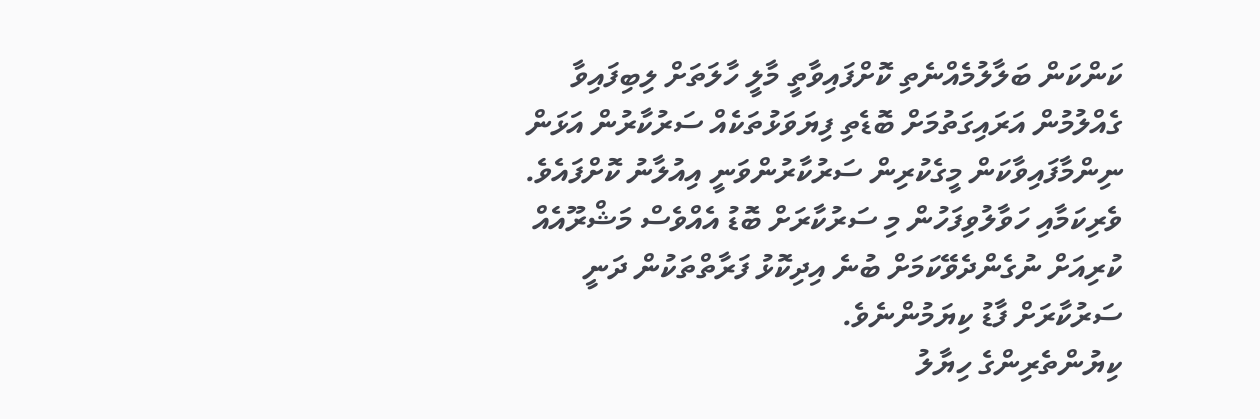ކަންކަން ބަލާލުމެއްނެތި ކޮށްފައިވާތީ މާލީ ހާލަތަށް ލިބިފައިވާ ގެއްލުމުން އަރައިގަތުމަށް ބޮޑެތި ފިޔަވަޅުތަކެއް ސަރުކާރުން އަޅަން ނިންމާފައިވާކަން މީގެކުރިން ސަރުކާރުންވަނީ އިއުލާނު ކޮށްފައެވެ.
ވެރިކަމާއި ހަވާލުވިފަހުން މި ސަރުކާރަށް ބޮޑު އެއްވެސް މަޝްރޫއެއް ކުރިއަށް ނުގެންދެވޭކަމަށް ބުނެ އިދިކޮޅު ފަރާތްތަކުން ދަނީ ސަރުކާރަށް ފާޑު ކިޔަމުންނެވެ.
ކިޔުންތެރިންގެ ހިޔާލު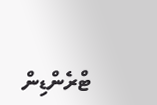ޓްރެންޑިން